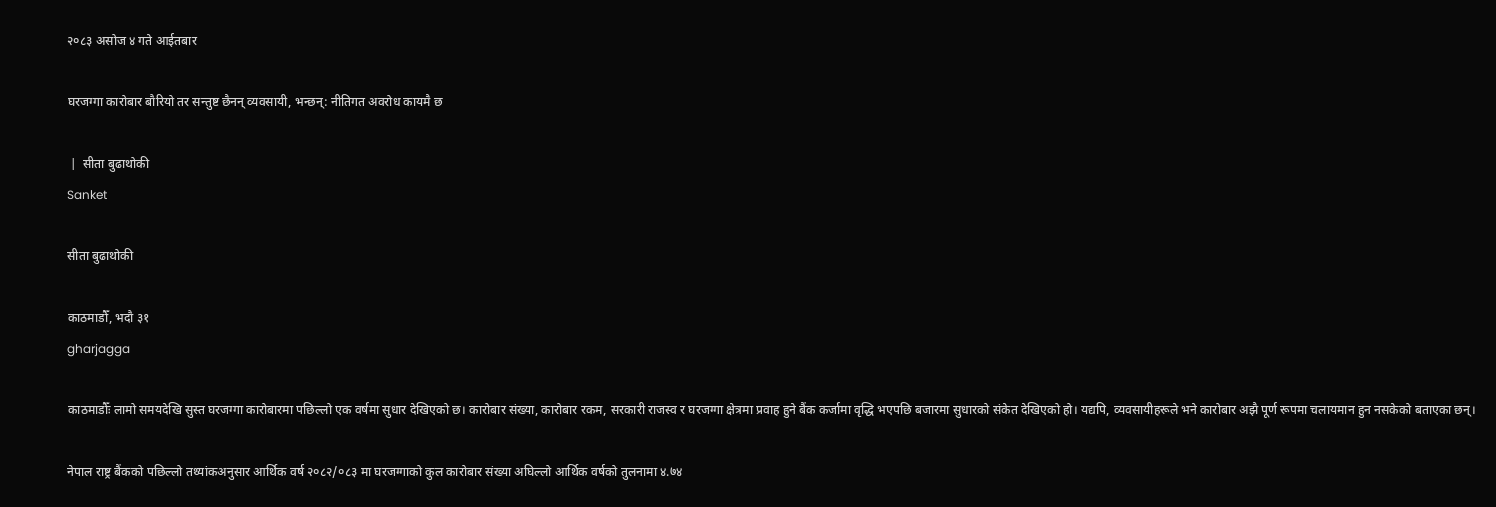२०८३ असोज ४ गते आईतबार

घरजग्गा कारोबार बौरियो तर सन्तुष्ट छैनन् व्यवसायी, भन्छन्: नीतिगत अवरोध कायमै छ

 |  सीता बुढाथोकी
Sanket

सीता बुढाथोकी

काठमाडौँ, भदौ ३१
gharjagga

काठमाडौँः लामो समयदेखि सुस्त घरजग्गा कारोबारमा पछिल्लो एक वर्षमा सुधार देखिएको छ। कारोबार संख्या, कारोबार रकम, सरकारी राजस्व र घरजग्गा क्षेत्रमा प्रवाह हुने बैंक कर्जामा वृद्धि भएपछि बजारमा सुधारको संकेत देखिएको हो। यद्यपि, व्यवसायीहरूले भने कारोबार अझै पूर्ण रूपमा चलायमान हुन नसकेको बताएका छन्।

नेपाल राष्ट्र बैंकको पछिल्लो तथ्यांकअनुसार आर्थिक वर्ष २०८२/०८३ मा घरजग्गाको कुल कारोबार संख्या अघिल्लो आर्थिक वर्षको तुलनामा ४.७४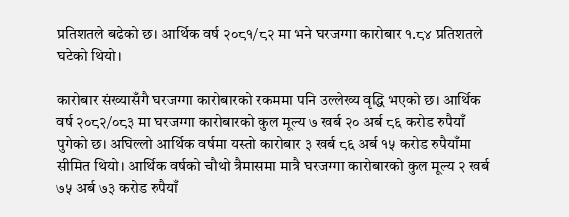प्रतिशतले बढेको छ। आर्थिक वर्ष २०८१/८२ मा भने घरजग्गा कारोबार १.८४ प्रतिशतले घटेको थियो।

कारोबार संख्यासँगै घरजग्गा कारोबारको रकममा पनि उल्लेख्य वृद्धि भएको छ। आर्थिक वर्ष २०८२/०८३ मा घरजग्गा कारोबारको कुल मूल्य ७ खर्ब २० अर्ब ८६ करोड रुपैयाँ पुगेको छ। अघिल्लो आर्थिक वर्षमा यस्तो कारोबार ३ खर्ब ८६ अर्ब १५ करोड रुपैयाँमा सीमित थियो। आर्थिक वर्षको चौथो त्रैमासमा मात्रै घरजग्गा कारोबारको कुल मूल्य २ खर्ब ७५ अर्ब ७३ करोड रुपैयाँ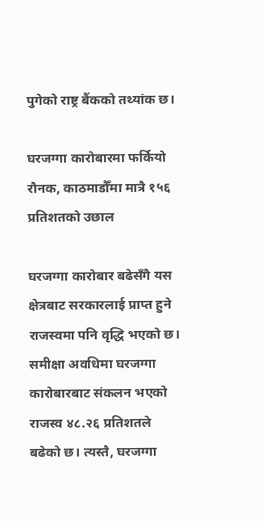पुगेको राष्ट्र बैंकको तथ्यांक छ।

घरजग्गा कारोबारमा फर्कियो रौनक, काठमाडौँमा मात्रै १५६ प्रतिशतको उछाल

घरजग्गा कारोबार बढेसँगै यस क्षेत्रबाट सरकारलाई प्राप्त हुने राजस्वमा पनि वृद्धि भएको छ। समीक्षा अवधिमा घरजग्गा कारोबारबाट संकलन भएको राजस्व ४८.२६ प्रतिशतले बढेको छ। त्यस्तै, घरजग्गा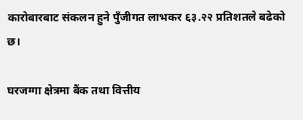कारोबारबाट संकलन हुने पुँजीगत लाभकर ६३.२२ प्रतिशतले बढेको छ।

घरजग्गा क्षेत्रमा बैंक तथा वित्तीय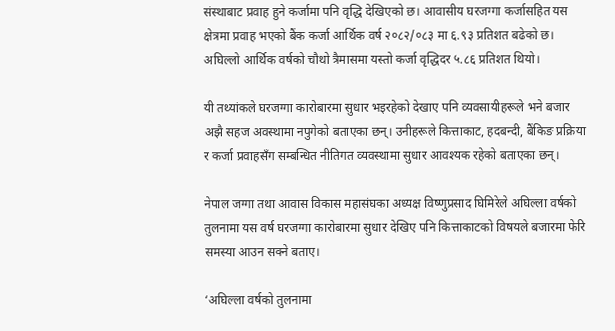संस्थाबाट प्रवाह हुने कर्जामा पनि वृद्धि देखिएको छ। आवासीय घरजग्गा कर्जासहित यस क्षेत्रमा प्रवाह भएको बैंक कर्जा आर्थिक वर्ष २०८२/०८३ मा ६.९३ प्रतिशत बढेको छ। अघिल्लो आर्थिक वर्षको चौथो त्रैमासमा यस्तो कर्जा वृद्धिदर ५.८६ प्रतिशत थियो।

यी तथ्यांकले घरजग्गा कारोबारमा सुधार भइरहेको देखाए पनि व्यवसायीहरूले भने बजार अझै सहज अवस्थामा नपुगेको बताएका छन्। उनीहरूले कित्ताकाट, हदबन्दी, बैंकिङ प्रक्रिया र कर्जा प्रवाहसँग सम्बन्धित नीतिगत व्यवस्थामा सुधार आवश्यक रहेको बताएका छन्।

नेपाल जग्गा तथा आवास विकास महासंघका अध्यक्ष विष्णुप्रसाद घिमिरेले अघिल्ला वर्षको तुलनामा यस वर्ष घरजग्गा कारोबारमा सुधार देखिए पनि कित्ताकाटको विषयले बजारमा फेरि समस्या आउन सक्ने बताए।

‘अघिल्ला वर्षको तुलनामा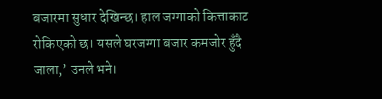बजारमा सुधार देखिन्छ। हाल जग्गाको कित्ताकाट रोकिएको छ। यसले घरजग्गा बजार कमजोर हुँदै जाला,’ उनले भने।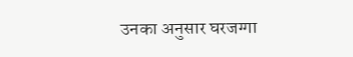उनका अनुसार घरजग्गा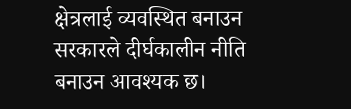क्षेत्रलाई व्यवस्थित बनाउन सरकारले दीर्घकालीन नीति बनाउन आवश्यक छ।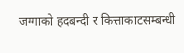जग्गाको हदबन्दी र कित्ताकाटसम्बन्धी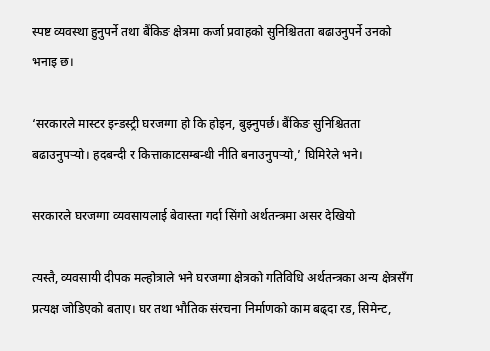स्पष्ट व्यवस्था हुनुपर्ने तथा बैंकिङ क्षेत्रमा कर्जा प्रवाहको सुनिश्चितता बढाउनुपर्ने उनको भनाइ छ।

‘सरकारले मास्टर इन्डस्ट्री घरजग्गा हो कि होइन, बुझ्नुपर्छ। बैंकिङ सुनिश्चितता बढाउनुपर्‍यो। हदबन्दी र कित्ताकाटसम्बन्धी नीति बनाउनुपर्‍यो,’ घिमिरेले भने।

सरकारले घरजग्गा व्यवसायलाई बेवास्ता गर्दा सिंगो अर्थतन्त्रमा असर देखियो

त्यस्तै, व्यवसायी दीपक मल्होत्राले भने घरजग्गा क्षेत्रको गतिविधि अर्थतन्त्रका अन्य क्षेत्रसँग प्रत्यक्ष जोडिएको बताए। घर तथा भौतिक संरचना निर्माणको काम बढ्दा रड, सिमेन्ट,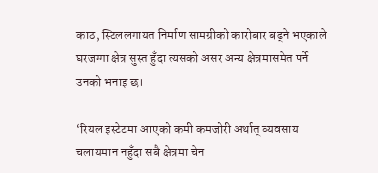काठ, स्टिललगायत निर्माण सामग्रीको कारोबार बढ्ने भएकाले घरजग्गा क्षेत्र सुस्त हुँदा त्यसको असर अन्य क्षेत्रमासमेत पर्ने उनको भनाइ छ।

‘रियल इस्टेटमा आएको कमी कमजोरी अर्थात् व्यवसाय चलायमान नहुँदा सबै क्षेत्रमा चेन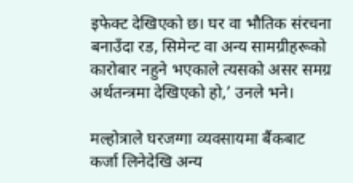इफेक्ट देखिएको छ। घर वा भौतिक संरचना बनाउँदा रड, सिमेन्ट वा अन्य सामग्रीहरूको कारोबार नहुने भएकाले त्यसको असर समग्र अर्थतन्त्रमा देखिएको हो,’ उनले भने।

मल्होत्राले घरजग्गा व्यवसायमा बैंकबाट कर्जा लिनेदेखि अन्य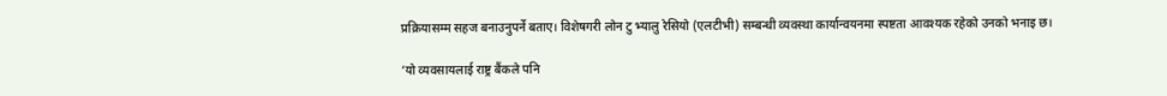प्रक्रियासम्म सहज बनाउनुपर्ने बताए। विशेषगरी लोन टु भ्यालु रेसियो (एलटीभी) सम्बन्धी व्यवस्था कार्यान्वयनमा स्पष्टता आवश्यक रहेको उनको भनाइ छ।

‘यो व्यवसायलाई राष्ट्र बैंकले पनि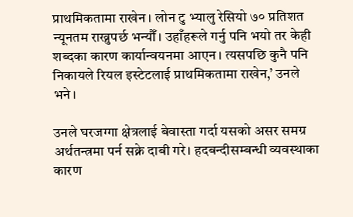प्राथमिकतामा राखेन। लोन टु भ्यालु रेसियो ७० प्रतिशत न्यूनतम राख्नुपर्छ भन्यौँ। उहाँहरूले गर्नु पनि भयो तर केही शब्दका कारण कार्यान्वयनमा आएन। त्यसपछि कुनै पनि निकायले रियल इस्टेटलाई प्राथमिकतामा राखेन,’ उनले भने।

उनले घरजग्गा क्षेत्रलाई बेवास्ता गर्दा यसको असर समग्र अर्थतन्त्रमा पर्न सक्ने दाबी गरे। हदबन्दीसम्बन्धी व्यवस्थाका कारण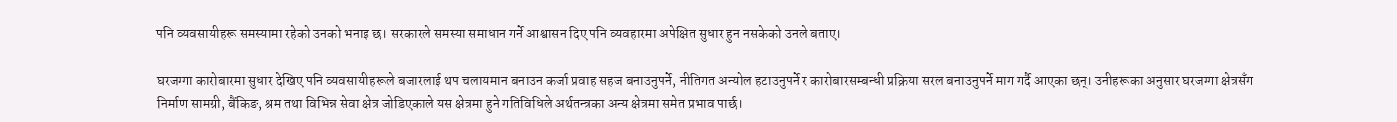पनि व्यवसायीहरू समस्यामा रहेको उनको भनाइ छ। सरकारले समस्या समाधान गर्ने आश्वासन दिए पनि व्यवहारमा अपेक्षित सुधार हुन नसकेको उनले बताए।

घरजग्गा कारोबारमा सुधार देखिए पनि व्यवसायीहरूले बजारलाई थप चलायमान बनाउन कर्जा प्रवाह सहज बनाउनुपर्ने, नीतिगत अन्योल हटाउनुपर्ने र कारोबारसम्बन्धी प्रक्रिया सरल बनाउनुपर्ने माग गर्दै आएका छन्। उनीहरूका अनुसार घरजग्गा क्षेत्रसँग निर्माण सामग्री, बैंकिङ, श्रम तथा विभिन्न सेवा क्षेत्र जोडिएकाले यस क्षेत्रमा हुने गतिविधिले अर्थतन्त्रका अन्य क्षेत्रमा समेत प्रभाव पार्छ।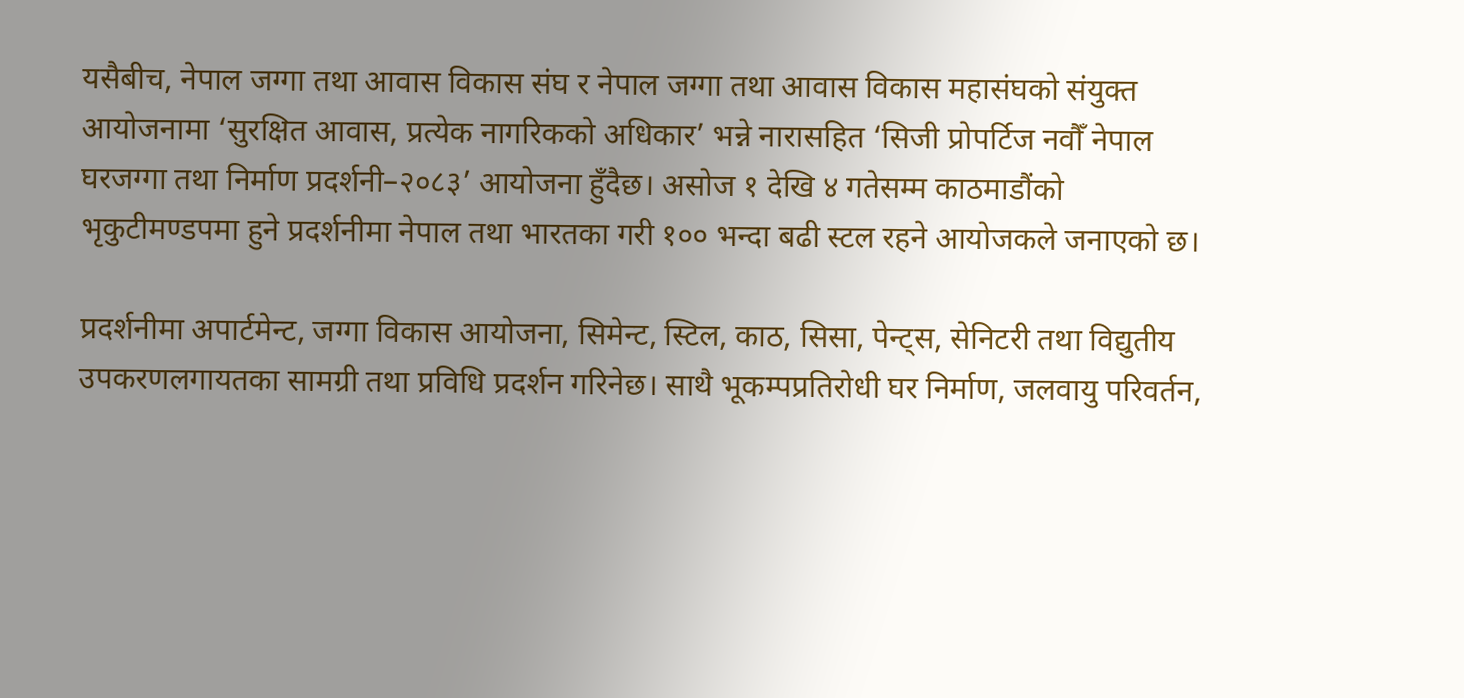यसैबीच, नेपाल जग्गा तथा आवास विकास संघ र नेपाल जग्गा तथा आवास विकास महासंघको संयुक्त आयोजनामा ‘सुरक्षित आवास, प्रत्येक नागरिकको अधिकार’ भन्ने नारासहित ‘सिजी प्रोपर्टिज नवौँ नेपाल घरजग्गा तथा निर्माण प्रदर्शनी–२०८३’ आयोजना हुँदैछ। असोज १ देखि ४ गतेसम्म काठमाडौंको भृकुटीमण्डपमा हुने प्रदर्शनीमा नेपाल तथा भारतका गरी १०० भन्दा बढी स्टल रहने आयोजकले जनाएको छ।

प्रदर्शनीमा अपार्टमेन्ट, जग्गा विकास आयोजना, सिमेन्ट, स्टिल, काठ, सिसा, पेन्ट्स, सेनिटरी तथा विद्युतीय उपकरणलगायतका सामग्री तथा प्रविधि प्रदर्शन गरिनेछ। साथै भूकम्पप्रतिरोधी घर निर्माण, जलवायु परिवर्तन,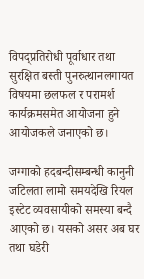विपद्प्रतिरोधी पूर्वाधार तथा सुरक्षित बस्ती पुनरुत्थानलगायत विषयमा छलफल र परामर्श कार्यक्रमसमेत आयोजना हुने आयोजकले जनाएको छ।

जग्गाको हदबन्दीसम्बन्धी कानुनी जटिलता लामो समयदेखि रियल इस्टेट व्यवसायीको समस्या बन्दै आएको छ। यसको असर अब घर तथा घडेरी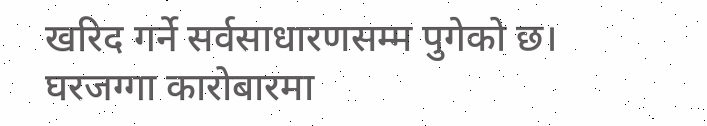खरिद गर्ने सर्वसाधारणसम्म पुगेको छ। घरजग्गा कारोबारमा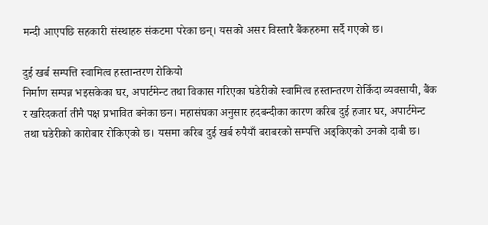मन्दी आएपछि सहकारी संस्थाहरु संकटमा परेका छन्। यसको असर विस्तारै बैंकहरुमा सर्दै गएको छ।

दुई खर्ब सम्पत्ति स्वामित्व हस्तान्तरण रोकियो
निर्माण सम्पन्न भइसकेका घर, अपार्टमेन्ट तथा विकास गरिएका घडेरीको स्वामित्व हस्तान्तरण रोकिँदा व्यवसायी, बैंक र खरिदकर्ता तीनै पक्ष प्रभावित बनेका छन। महासंघका अनुसार हदबन्दीका कारण करिब दुई हजार घर, अपार्टमेन्ट तथा घडेरीको कारोबार रोकिएको छ। यसमा करिब दुई खर्ब रुपैयाँ बराबरको सम्पत्ति अड्किएको उनको दाबी छ।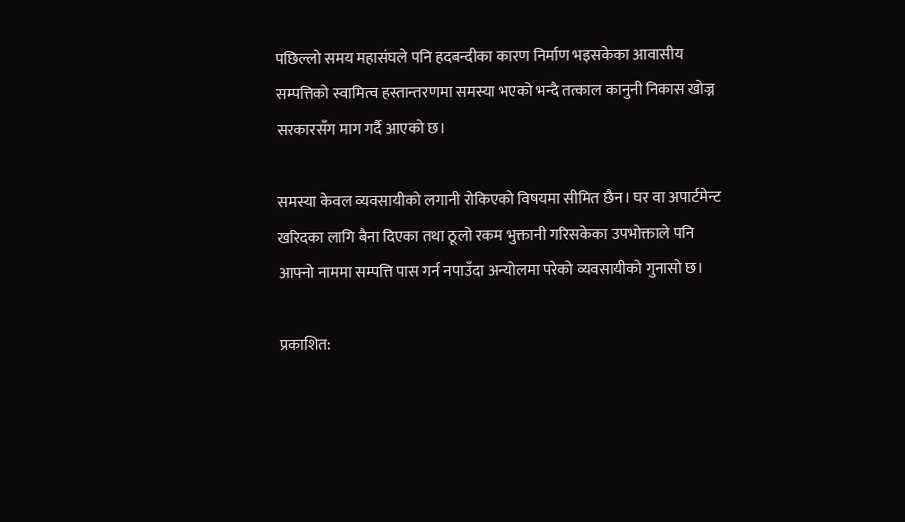पछिल्लो समय महासंघले पनि हदबन्दीका कारण निर्माण भइसकेका आवासीय सम्पत्तिको स्वामित्व हस्तान्तरणमा समस्या भएको भन्दै तत्काल कानुनी निकास खोज्न सरकारसँग माग गर्दै आएको छ।

समस्या केवल व्यवसायीको लगानी रोकिएको विषयमा सीमित छैन। घर वा अपार्टमेन्ट खरिदका लागि बैना दिएका तथा ठूलो रकम भुक्तानी गरिसकेका उपभोक्ताले पनि आफ्नो नाममा सम्पत्ति पास गर्न नपाउँदा अन्योलमा परेको व्यवसायीको गुनासो छ।

प्रकाशित: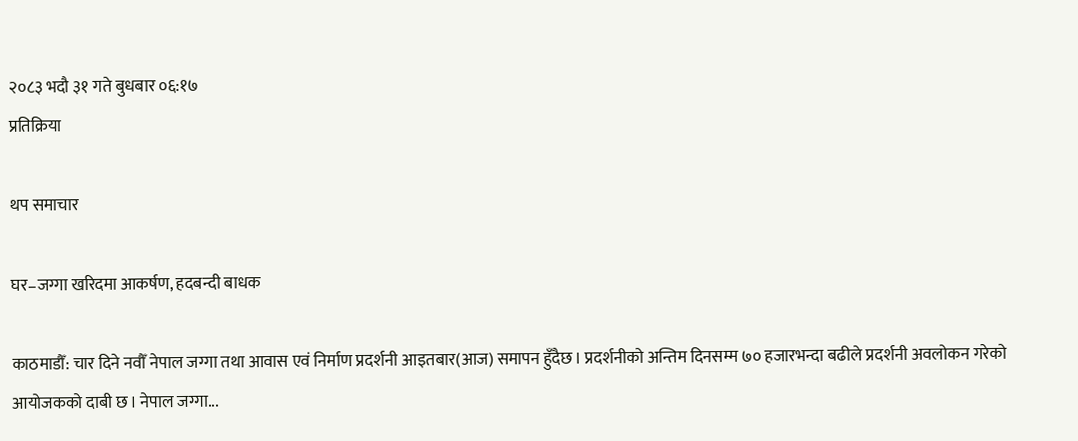२०८३ भदौ ३१ गते बुधबार ०६:१७
प्रतिक्रिया

थप समाचार

घर–जग्गा खरिदमा आकर्षण, हदबन्दी बाधक

काठमाडौँ: चार दिने नवौँ नेपाल जग्गा तथा आवास एवं निर्माण प्रदर्शनी आइतबार(आज) समापन हुँदैछ। प्रदर्शनीको अन्तिम दिनसम्म ७० हजारभन्दा बढीले प्रदर्शनी अवलोकन गरेको आयोजकको दाबी छ। नेपाल जग्गा...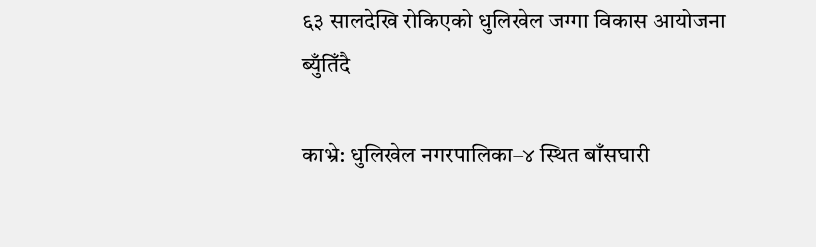६३ सालदेखि रोकिएको धुलिखेल जग्गा विकास आयोजना ब्युँतिँदै

काभ्रे: धुलिखेल नगरपालिका–४ स्थित बाँसघारी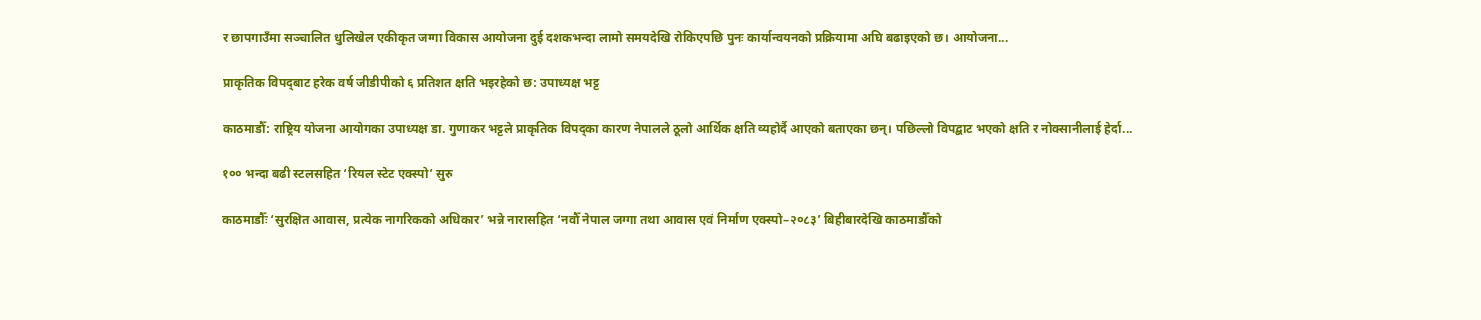र छापगाउँमा सञ्चालित धुलिखेल एकीकृत जग्गा विकास आयोजना दुई दशकभन्दा लामो समयदेखि रोकिएपछि पुनः कार्यान्वयनको प्रक्रियामा अघि बढाइएको छ। आयोजना...

प्राकृतिक विपद्‌बाट हरेक वर्ष जीडीपीको ६ प्रतिशत क्षति भइरहेको छ: उपाध्यक्ष भट्ट

काठमाडौँ: राष्ट्रिय योजना आयोगका उपाध्यक्ष डा. गुणाकर भट्टले प्राकृतिक विपद्का कारण नेपालले ठूलो आर्थिक क्षति व्यहोर्दै आएको बताएका छन्। पछिल्लो विपद्बाट भएको क्षति र नोक्सानीलाई हेर्दा...

१०० भन्दा बढी स्टलसहित ‘रियल स्टेट एक्स्पो’ सुरु

काठमाडौँः ‘सुरक्षित आवास, प्रत्येक नागरिकको अधिकार’ भन्ने नारासहित ‘नवौँ नेपाल जग्गा तथा आवास एवं निर्माण एक्स्पो–२०८३’ बिहीबारदेखि काठमाडौँको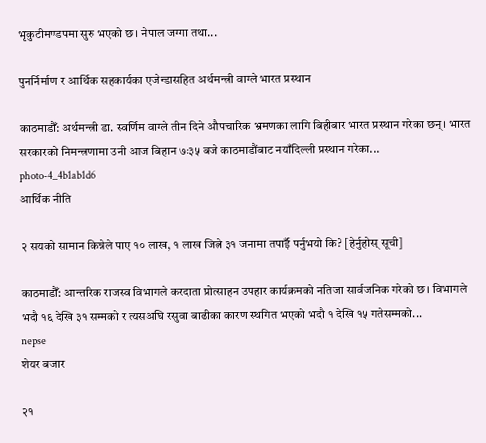भृकुटीमण्डपमा सुरु भएको छ। नेपाल जग्गा तथा...

पुनर्निर्माण र आर्थिक सहकार्यका एजेन्डासहित अर्थमन्त्री वाग्ले भारत प्रस्थान

काठमाडौँ: अर्थमन्त्री डा. स्वर्णिम वाग्ले तीन दिने औपचारिक भ्रमणका लागि बिहीबार भारत प्रस्थान गरेका छन्। भारत सरकारको निमन्त्रणामा उनी आज बिहान ७ः३५ बजे काठमाडौंबाट नयाँदिल्ली प्रस्थान गरेका...
photo-4_4b1ab1d6
आर्थिक नीति

२ सयको सामान किन्नेले पाए १० लाख, १ लाख जित्ने ३१ जनामा तपाईँ पर्नुभयो कि? [हेर्नुहोस् सूची]

काठमाडौँ: आन्तरिक राजस्व विभागले करदाता प्रोत्साहन उपहार कार्यक्रमको नतिजा सार्वजनिक गरेको छ। विभागले भदौ १६ देखि ३१ सम्मको र त्यसअघि रसुवा बाढीका कारण स्थगित भएको भदौ १ देखि १५ गतेसम्मको...
nepse
शेयर बजार

२१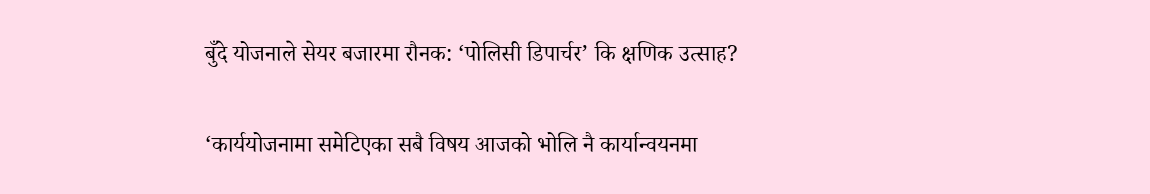बुँदे योजनाले सेयर बजारमा रौनक: ‘पोलिसी डिपार्चर’ कि क्षणिक उत्साह?

‘कार्ययोजनामा समेटिएका सबै विषय आजको भोलि नै कार्यान्वयनमा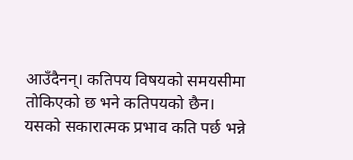आउँदैनन्। कतिपय विषयको समयसीमा तोकिएको छ भने कतिपयको छैन। यसको सकारात्मक प्रभाव कति पर्छ भन्ने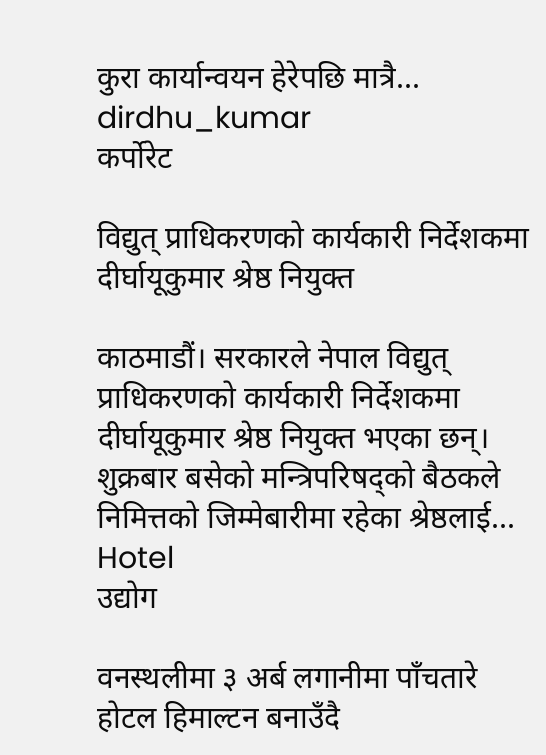कुरा कार्यान्वयन हेरेपछि मात्रै...
dirdhu_kumar
कर्पोरेट

विद्युत् प्राधिकरणको कार्यकारी निर्देशकमा दीर्घायूकुमार श्रेष्ठ नियुक्त

काठमाडौं। सरकारले नेपाल विद्युत् प्राधिकरणको कार्यकारी निर्देशकमा दीर्घायूकुमार श्रेष्ठ नियुक्त भएका छन्। शुक्रबार बसेको मन्त्रिपरिषद्को बैठकले निमित्तको जिम्मेबारीमा रहेका श्रेष्ठलाई...
Hotel
उद्योग

वनस्थलीमा ३ अर्ब लगानीमा पाँचतारे होटल हिमाल्टन बनाउँदै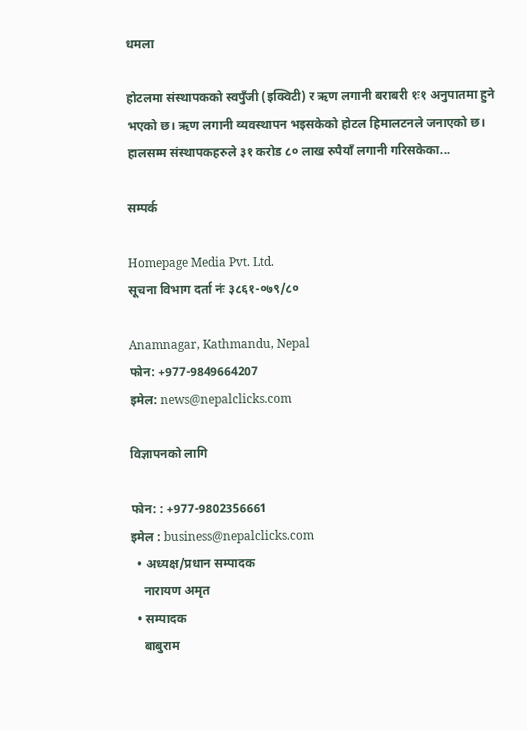धमला

होटलमा संस्थापकको स्वपुँजी (इक्विटी) र ऋण लगानी बराबरी १ः१ अनुपातमा हुने भएको छ। ऋण लगानी व्यवस्थापन भइसकेको होटल हिमालटनले जनाएको छ। हालसम्म संस्थापकहरुले ३१ करोड ८० लाख रुपैयाँ लगानी गरिसकेका...

सम्पर्क

Homepage Media Pvt. Ltd.
सूचना विभाग दर्ता नंः ३८६१-०७९/८०

Anamnagar, Kathmandu, Nepal
फोन: +977-9849664207
इमेल: news@nepalclicks.com

विज्ञापनको लागि

फोन: : +977-9802356661
इमेल : business@nepalclicks.com
  • अध्यक्ष/प्रधान सम्पादक
    नारायण अमृत
  • सम्पादक
    बाबुराम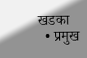खडका
  • प्रमुख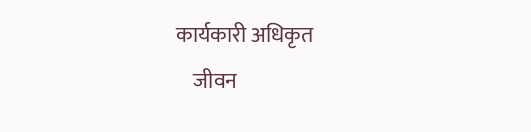कार्यकारी अधिकृत
    जीवन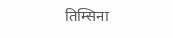तिम्सिना